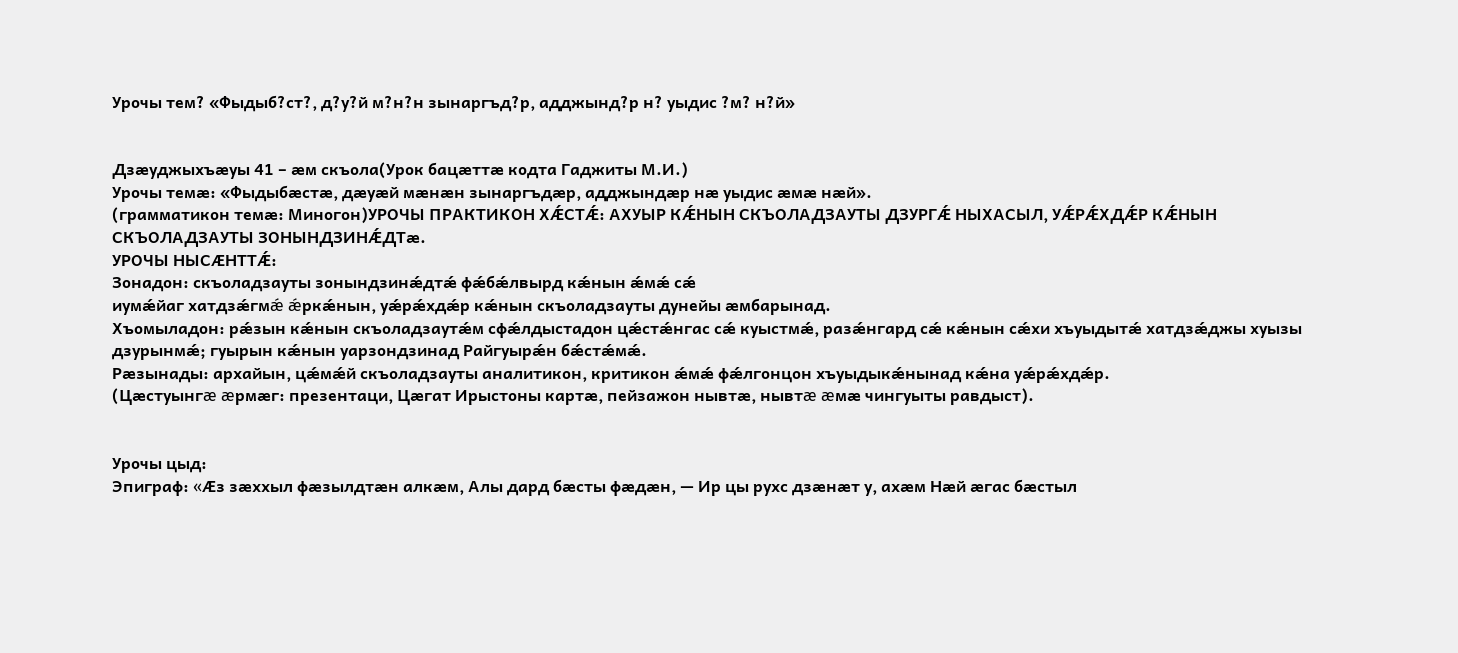Урочы тем? «Фыдыб?ст?, д?у?й м?н?н зынаргъд?р, адджынд?р н? уыдис ?м? н?й»


Дзæуджыхъæуы 41 – æм скъола(Урок бацæттæ кодта Гаджиты М.И.)
Урочы темæ: «Фыдыбæстæ, дæуæй мæнæн зынаргъдæр, адджындæр нæ уыдис æмæ нæй».
(грамматикон темæ: Миногон)УРОЧЫ ПРАКТИКОН ХǼСТǼ: АХУЫР КǼНЫН СКЪОЛАДЗАУТЫ ДЗУРГǼ НЫХАСЫЛ, УǼРǼХДǼР КǼНЫН СКЪОЛАДЗАУТЫ ЗОНЫНДЗИНǼДТæ.
УРОЧЫ НЫСÆНТТǼ:
Зонадон: скъоладзауты зонындзинǽдтǽ фǽбǽлвырд кǽнын ǽмǽ сǽ
иумǽйаг хатдзǽгмǽ ǽркǽнын, уǽрǽхдǽр кǽнын скъоладзауты дунейы æмбарынад.
Хъомыладон: рǽзын кǽнын скъоладзаутǽм сфǽлдыстадон цǽстǽнгас сǽ куыстмǽ, разǽнгард сǽ кǽнын сǽхи хъуыдытǽ хатдзǽджы хуызы дзурынмǽ; гуырын кǽнын уарзондзинад Райгуырǽн бǽстǽмǽ.
Рæзынады: архайын, цǽмǽй скъоладзауты аналитикон, критикон ǽмǽ фǽлгонцон хъуыдыкǽнынад кǽна уǽрǽхдǽр.
(Цæстуынгæ æрмæг: презентаци, Цæгат Ирыстоны картæ, пейзажон нывтæ, нывтæ æмæ чингуыты равдыст).


Урочы цыд:
Эпиграф: «Æз зæххыл фæзылдтæн алкæм, Алы дард бæсты фæдæн, — Ир цы рухс дзæнæт у, ахæм Нæй æгас бæстыл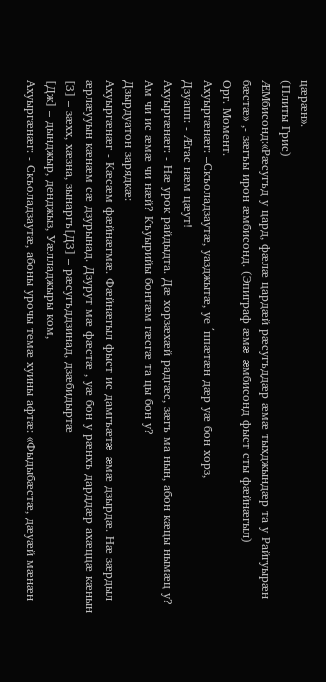цæрæн».
(Плиты Грис)
ÆМбисонд:«Рæсугъд у цард, фæлæ цардæй рæсугъддæр æмæ тыхджындæр та у Райгуырæн бæстæ» ,- зæгъы ирон æмбисонд. (Эпиграф æмæ æмбисонд фыст сты фæйнæгыл)
Орг. Момент.
Ахуыргæнæг: –Скъоладзаутæ, уазджытæ, уе ΄ппæтæн дæр уæ бон хорз,
Дзуапп: - Æгас нæм цæут!
Ахуыргæнæг: - Нæ урок райдыдта. Дæ хорзæхæй радгæс, зæгъ ма нын, абон кæцы нымæц у? Ам чи ис æмæ чи нæй? Къуырийы бонтæм гæсгæ та цы бон у?
Дзырдуатон зарядкæ:
Ахуыргæнæг - Кæсæм фæйнæгмæ. Фæйнæгыл фыст ис дамгъæтæ æмæ дзырдæ. Нæ зæрдыл æрлæууын кæнæм сæ дзурынад. Дзурут мæ фæстæ , уæ бон у рæнхъ дарддæр ахæццæ кæнын
[З] – зæхх, хæзна, зынаргъ[ДЗ] – рæсугъддзинад, дзæбидыртæ
[Дж] – дынджыр, денджыз, Уæлладжыры ком,
Ахуыргæнæг: - Скъоладзаутæ, абоны урочы темæ хуины афтæ: «Фыдыбæстæ, дæуæй мæнæн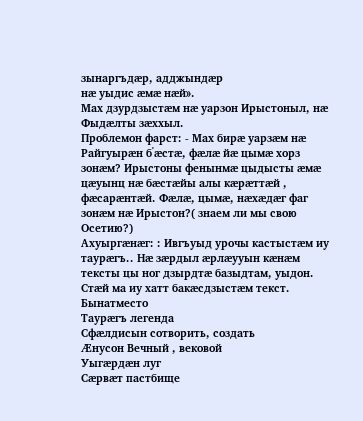зынаргъдæр, адджындæр
нæ уыдис æмæ нæй».
Мах дзурдзыстæм нæ уарзон Ирыстоныл, нæ Фыдæлты зæххыл.
Проблемон фарст: - Мах бирæ уарзæм нæ Райгуырæн б̕æстæ, фæлæ йæ цымæ хорз зонæм? Ирыстоны фенынмæ цыдысты æмæ цæуынц нæ бæстæйы алы кæрæттæй , фæсарæнтæй. Фæлæ, цымæ, нæхæдæг фаг зонæм нæ Ирыстон?( знаем ли мы свою Осетию?)
Ахуыргæнæг: : Ивгъуыд урочы кастыстæм иу таурæгъ.. Нæ зæрдыл æрлæууын кæнæм тексты цы ног дзырдтæ базыдтам, уыдон. Стæй ма иу хатт бакæсдзыстæм текст.
Бынатместо
Таурæгъ легенда
Сфæлдисын сотворить, создать
Æнусон Вечный , вековой
Уыгæрдæн луг
Сæрвæт пастбище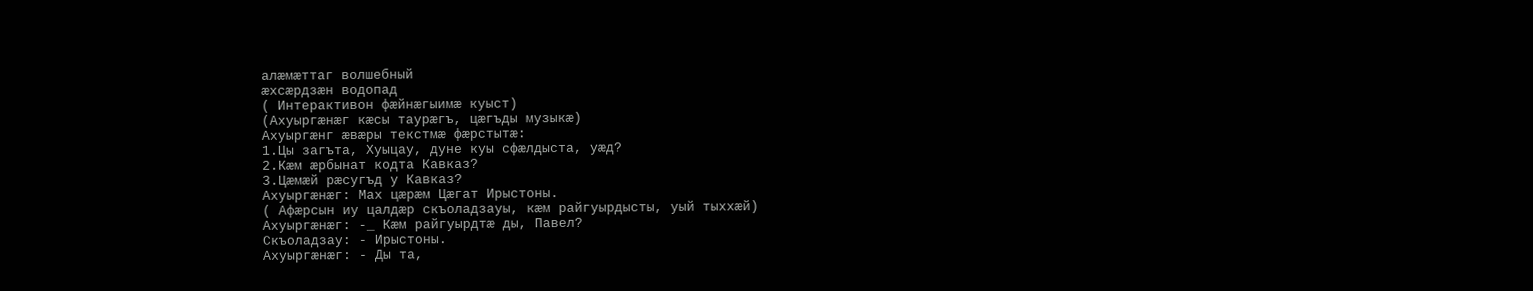алæмæттаг волшебный
æхсæрдзæн водопад
( Интерактивон фæйнæгыимæ куыст)
(Ахуыргæнæг кæсы таурæгъ, цæгъды музыкæ)
Ахуыргæнг æвæры текстмæ фæрстытæ:
1.Цы загъта, Хуыцау, дуне куы сфæлдыста, уæд?
2.Кæм æрбынат кодта Кавказ?
3.Цæмæй рæсугъд у Кавказ?
Ахуыргæнæг: Мах цæрæм Цæгат Ирыстоны.
( Афæрсын иу цалдæр скъоладзауы, кæм райгуырдысты, уый тыххæй)
Ахуыргæнæг: -_ Кæм райгуырдтæ ды, Павел?
Скъоладзау: - Ирыстоны.
Ахуыргæнæг: - Ды та,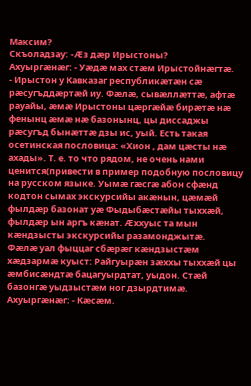Максим?
Скъоладзау: -Æз дæр Ирыстоны?
Ахуыргæнæг: - Уæдæ мах стæм Ирыстойнæгтæ.
- Ирыстон у Кавказаг республикæтæн сæ рæсугъддæртæй иу. Фæлæ, сывæллæттæ, афтæ рауайы, æмæ Ирыстоны цæргæйæ бирæтæ нæ фенынц æмæ нæ базонынц, цы диссаджы рæсугъд бынæттæ дзы ис, уый. Есть такая осетинская пословица: «Хион , дам цæсты нæ ахады». Т. е. то что рядом, не очень нами ценится(привести в пример подобную пословицу на русском языке. Уымæ гæсгæ абон сфæнд кодтон сымах экскурсийы акæнын, цæмæй фылдæр базонат уæ Фыдыбæстæйы тыххæй, фылдæр ын аргъ кæнат. Æххуыс та мын кæндзысты экскурсийы разамонджытæ.
Фæлæ уал фыццаг сбæрæг кæндзыстæм хæдзармæ куыст: Райгуырæн зæххы тыххæй цы æмбисæндтæ бацагуырдтат, уыдон. Стæй базонгæ уыдзыстæм ног дзырдтимæ.
Ахуыргæнæг: - Кæсæм.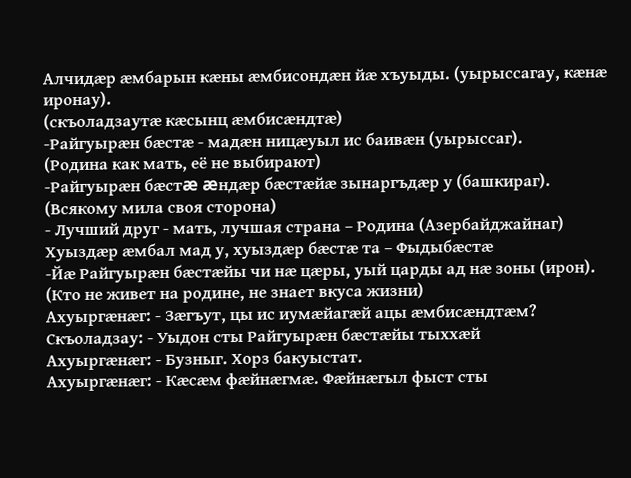Алчидæр æмбарын кæны æмбисондæн йæ хъуыды. (уырыссагау, кæнæ иронау).
(скъоладзаутæ кæсынц æмбисæндтæ)
-Райгуырæн бæстæ - мадæн ницæуыл ис баивæн (уырыссаг).
(Родина как мать, её не выбирают)
-Райгуырæн бæстæ æндæр бæстæйæ зынаргъдæр у (башкираг).
(Всякому мила своя сторона)
- Лучший друг - мать, лучшая страна – Родина (Азербайджайнаг)
Хуыздæр æмбал мад у, хуыздæр бæстæ та – Фыдыбæстæ
-Йæ Райгуырæн бæстæйы чи нæ цæры, уый царды ад нæ зоны (ирон).
(Кто не живет на родине, не знает вкуса жизни)
Ахуыргæнæг: - Зæгъут, цы ис иумæйагæй ацы æмбисæндтæм?
Скъоладзау: - Уыдон сты Райгуырæн бæстæйы тыххæй
Ахуыргæнæг: - Бузныг. Хорз бакуыстат.
Ахуыргæнæг: - Кæсæм фæйнæгмæ. Фæйнæгыл фыст сты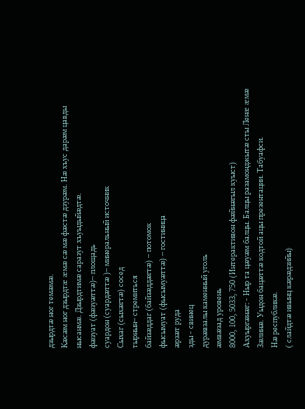дзырдтæ ног темæмæ.
Кæсæм ног дзырдтæ æмæ сæ мæ фæстæ дзурæм. Нæ хъус дарæм цавды нысанмæ. Дзырдтимæ саразут хъуыдыйæдтæ.
фæзуат (фæзуæттæ)– площадь
суардон (суардæттæ )– минеральный источник
Сыхаг (сыхæгтæ) сосед
тырнын– стремиться
байзæддаг (байзæддæгтæ) – потомок
фысымуат (фысымуæттæ) – гостиница
æрзæт руда
зды - свинец
дурæвзалы каменный уголь
æмвæзад уровень
8000, 100, 5033, 750 (Интерактивон фæйнæгыл куыст)
Ахуыргæнæг: - Ныр та цæуæм балцы. Балцы разамонджытæ сты Ленæ æмæ Зæлинæ. Уыдон бацæттæ кодтой ацы презентации. Табуафси.
Нæ республикæ.
( слайдтæ ивынц кæрæдзийы)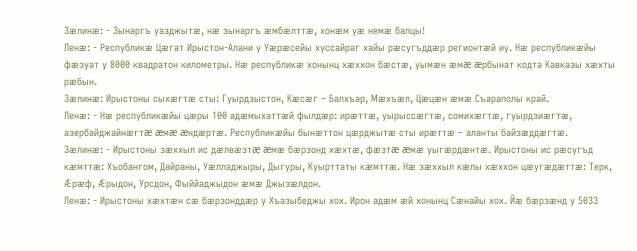Зæлинæ: - Зынаргъ уазджытæ, нæ зынаргъ æмбæлттæ, хонæм уæ немæ балцы!
Ленæ: - Республикæ Цæгат Ирыстон-Алани у Уæрæсейы хуссайраг хайы рæсугъддæр регионтæй иу. Нæ республикæйы фæзуат у 8000 квадратон километры. Нæ республикæ хонынц хæххон бæстæ, уымæн æмæ æрбынат кодта Кавказы хæхты рæбын.
Зæлинæ: Ирыстоны сыхæгтæ сты: Гуырдзыстон, Кæсæг – Балхъар, Мæхъæл, Цæцæн æмæ Съараполы край.
Ленæ: - Нæ республикæйы цæры 100 адæмыхаттæй фылдæр: ирæттæ, уырыссæгтæ, сомихæгтæ, гуырдзиæгтæ, азербайджайнæгтæ æмæ æндæртæ. Республикæйы бынæттон цæрджытæ сты ирæттæ – аланты байзæддæгтæ.
Зæлинæ: - Ирыстоны зæххыл ис дæлвæзтæ æмæ бæрзонд хæхтæ, фæзтæ æмæ уыгæрдæнтæ. Ирыстоны ис рæсугъд кæмттæ: Хъобангом, Дайраны, Уæлладжыры, Дыгуры, Куырттаты кæмттæ. Нæ зæххыл кæлы хæххон цæугæдæттæ: Терк, Æрæф, Æрыдон, Урсдон, Фыййаджыдон æмæ Джызæлдон.
Ленæ: - Ирыстоны хæхтæн сæ бæрзонддæр у Хъазыбеджы хох. Ирон адæм æй хонынц Сæнайы хох. Йæ бæрзæнд у 5033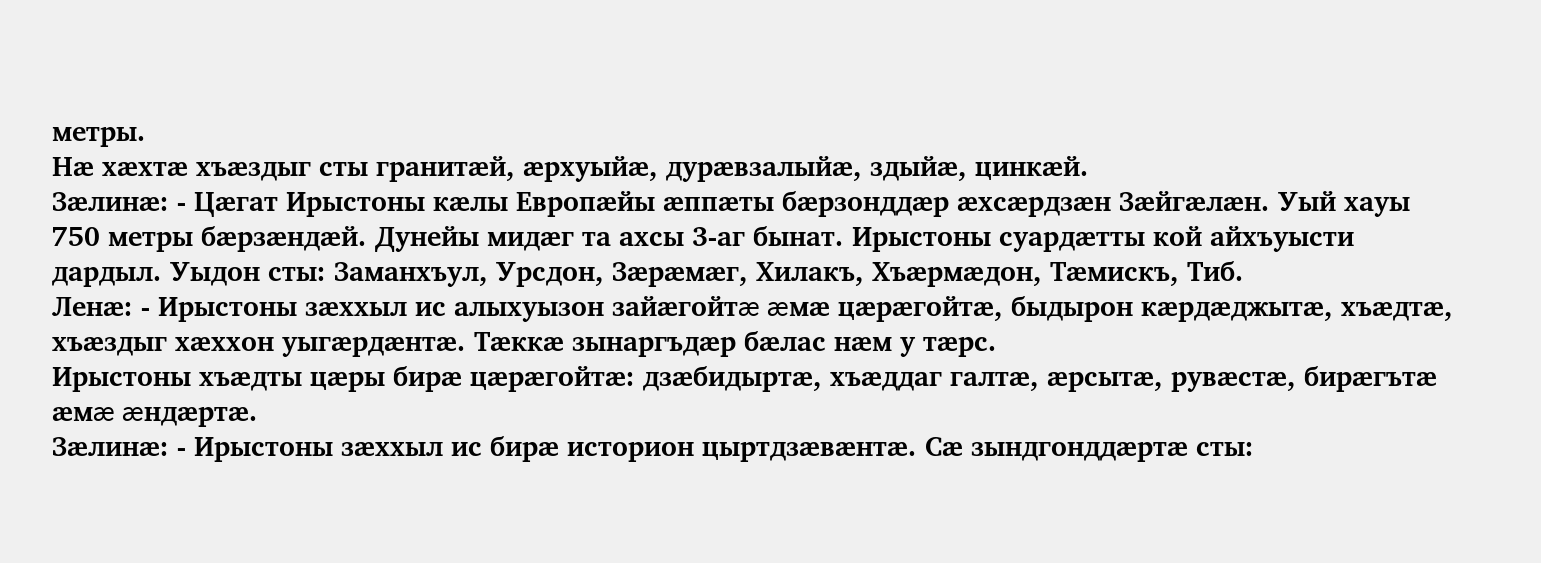метры.
Нæ хæхтæ хъæздыг сты гранитæй, æрхуыйæ, дурæвзалыйæ, здыйæ, цинкæй.
Зæлинæ: - Цæгат Ирыстоны кæлы Европæйы æппæты бæрзонддæр æхсæрдзæн Зæйгæлæн. Уый хауы 750 метры бæрзæндæй. Дунейы мидæг та ахсы 3-аг бынат. Ирыстоны суардæтты кой айхъуысти дардыл. Уыдон сты: Заманхъул, Урсдон, Зæрæмæг, Хилакъ, Хъæрмæдон, Тæмискъ, Тиб.
Ленæ: - Ирыстоны зæххыл ис алыхуызон зайæгойтæ æмæ цæрæгойтæ, быдырон кæрдæджытæ, хъæдтæ, хъæздыг хæххон уыгæрдæнтæ. Тæккæ зынаргъдæр бæлас нæм у тæрс.
Ирыстоны хъæдты цæры бирæ цæрæгойтæ: дзæбидыртæ, хъæддаг галтæ, æрсытæ, рувæстæ, бирæгътæ æмæ æндæртæ.
Зæлинæ: - Ирыстоны зæххыл ис бирæ историон цыртдзæвæнтæ. Сæ зындгонддæртæ сты: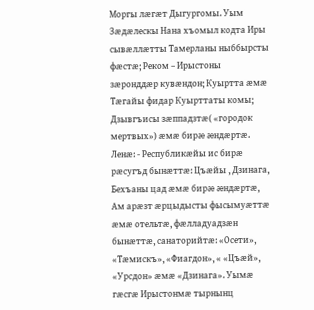Моргы лæгæт Дыгургомы. Уым Зæдæлескы Нана хъомыл кодта Иры сывæллæтты Тамерланы ныббырсты фæстæ; Реком – Ирыстоны зæронддæр кувæндон; Куыртта æмæ Тæгайы фидар Куырттаты комы; Дзывгъисы зæппадзтæ( «городок мертвых») æмæ бирæ æндæртæ.
Ленæ: - Республикæйы ис бирæ рæсугъд бынæттæ: Цъæйы , Дзинага, Бехъаны цад æмæ бирæ æндæртæ, Ам арæзт æрцыдысты фысымуæттæ æмæ отельтæ, фæлладуадзæн бынæттæ, санаторийтæ: «Осети», «Тæмискъ», «Фиагдон», « «Цъæй», «Урсдон» æмæ «Дзинага». Уымæ гæсгæ Ирыстонмæ тырнынц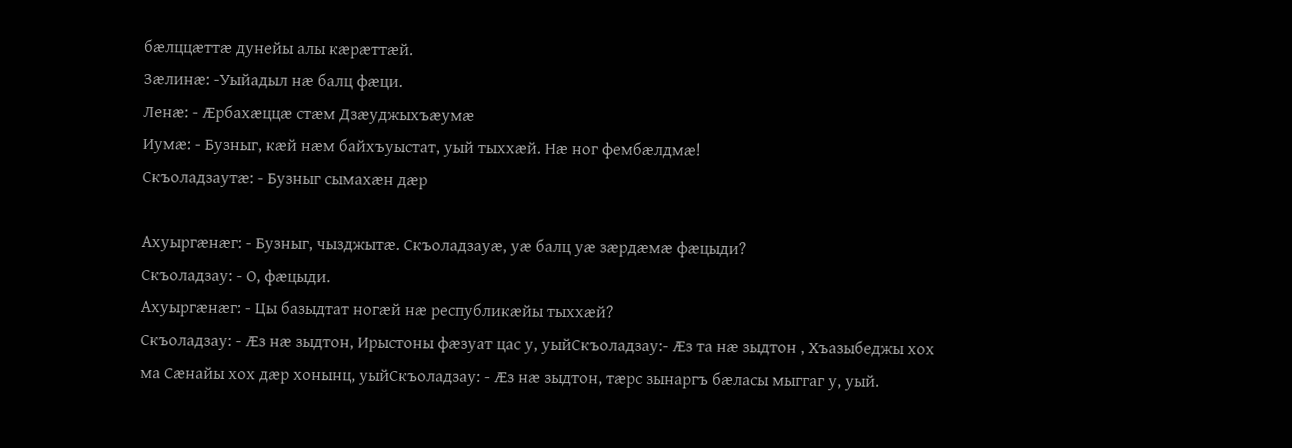бæлццæттæ дунейы алы кæрæттæй.
Зæлинæ: -Уыйадыл нæ балц фæци.
Ленæ: - Æрбахæццæ стæм Дзæуджыхъæумæ
Иумæ: - Бузныг, кæй нæм байхъуыстат, уый тыххæй. Нæ ног фембæлдмæ!
Скъоладзаутæ: - Бузныг сымахæн дæр

Ахуыргæнæг: - Бузныг, чызджытæ. Скъоладзауæ, уæ балц уæ зæрдæмæ фæцыди?
Скъоладзау: - О, фæцыди.
Ахуыргæнæг: - Цы базыдтат ногæй нæ республикæйы тыххæй?
Скъоладзау: - Æз нæ зыдтон, Ирыстоны фæзуат цас у, уыйСкъоладзау:- Æз та нæ зыдтон , Хъазыбеджы хох ма Сæнайы хох дæр хонынц, уыйСкъоладзау: - Æз нæ зыдтон, тæрс зынаргъ бæласы мыггаг у, уый.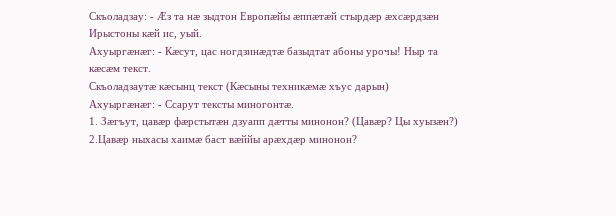Скъоладзау: - Æз та нæ зыдтон Европæйы æппæтæй стырдæр æхсæрдзæн Ирыстоны кæй ис, уый.
Ахуыргæнæг: - Кæсут, цас ногдзинæдтæ базыдтат абоны урочы! Ныр та кæсæм текст.
Скъоладзаутæ кæсынц текст (Кæсыны техникæмæ хъус дарын)
Ахуыргæнæг: - Ссарут тексты миногонтæ.
1. Зæгъут, цавæр фæрстытæн дзуапп дæтты минонон? (Цавæр? Цы хуызæн?) 2.Цавæр ныхасы хаимæ баст вæййы арæхдæр минонон?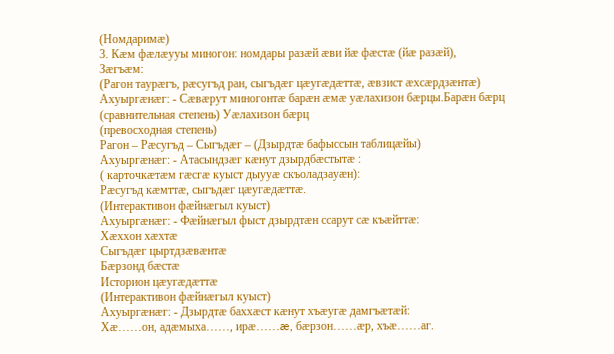(Номдаримæ)
3. Кæм фæлæууы миногон: номдары разæй æви йæ фæстæ (йæ разæй),
Зæгъæм:
(Рагон таурæгъ, рæсугъд ран, сыгъдæг цæугæдæттæ, æвзист æхсæрдзæнтæ)
Ахуыргæнæг: - Сæвæрут миногонтæ барæн æмæ уæлахизон бæрцы.Барæн бæрц
(сравнительная степень) Уæлахизон бæрц
(превосходная степень)
Рагон – Рæсугъд – Сыгъдæг – (Дзырдтæ бафыссын таблицæйы)
Ахуыргæнæг: - Атасындзæг кæнут дзырдбæстытæ :
( карточкæтæм гæсгæ куыст дыууæ скъоладзауæн):
Рæсугъд кæмттæ, сыгъдæг цæугæдæттæ.
(Интерактивон фæйнæгыл куыст)
Ахуыргæнæг: - Фæйнæгыл фыст дзырдтæн ссарут сæ къæйттæ:
Хæххон хæхтæ
Сыгъдæг цыртдзæвæнтæ
Бæрзонд бæстæ
Историон цæугæдæттæ
(Интерактивон фæйнæгыл куыст)
Ахуыргæнæг: - Дзырдтæ баххæст кæнут хъæугæ дамгъæтæй:
Хæ……он, адæмыха……, ирæ……æ, бæрзон……æр, хъæ……аг.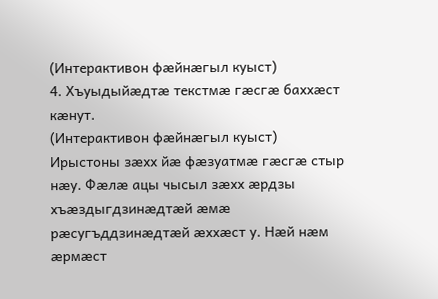(Интерактивон фæйнæгыл куыст)
4. Хъуыдыйæдтæ текстмæ гæсгæ баххæст кæнут.
(Интерактивон фæйнæгыл куыст)
Ирыстоны зæхх йæ фæзуатмæ гæсгæ стыр нæу. Фæлæ ацы чысыл зæхх æрдзы хъæздыгдзинæдтæй æмæ рæсугъддзинæдтæй æххæст у. Нæй нæм æрмæст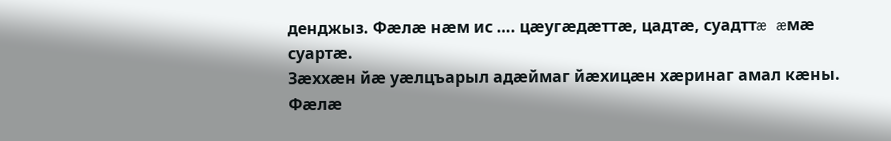денджыз. Фæлæ нæм ис …. цæугæдæттæ, цадтæ, суадттæ æмæ суартæ.
Зæххæн йæ уæлцъарыл адæймаг йæхицæн хæринаг амал кæны. Фæлæ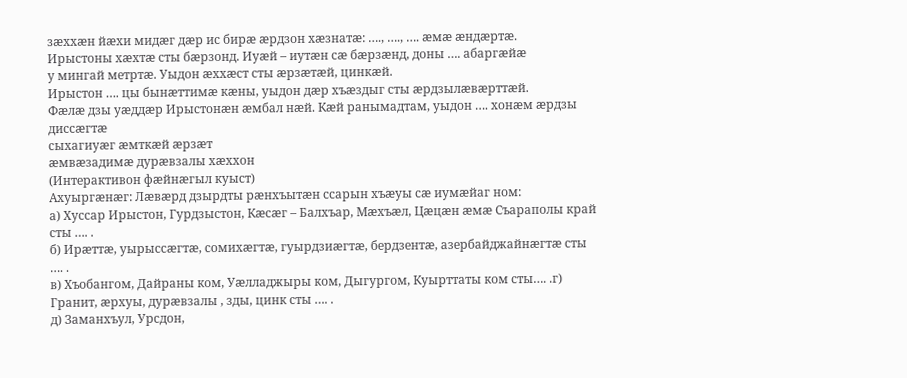зæххæн йæхи мидæг дæр ис бирæ æрдзон хæзнатæ: …., …., …. æмæ æндæртæ.
Ирыстоны хæхтæ сты бæрзонд. Иуæй – иутæн сæ бæрзæнд, доны …. абаргæйæ
у мингай метртæ. Уыдон æххæст сты æрзæтæй, цинкæй.
Ирыстон …. цы бынæттимæ кæны, уыдон дæр хъæздыг сты æрдзылæвæрттæй.
Фæлæ дзы уæддæр Ирыстонæн æмбал нæй. Кæй ранымадтам, уыдон …. хонæм æрдзы диссæгтæ
сыхагиуæг æмткæй æрзæт
æмвæзадимæ дурæвзалы хæххон
(Интерактивон фæйнæгыл куыст)
Ахуыргæнæг: Лæвæрд дзырдты рæнхъытæн ссарын хъæуы сæ иумæйаг ном:
а) Хуссар Ирыстон, Гурдзыстон, Кæсæг – Балхъар, Мæхъæл, Цæцæн æмæ Съараполы край сты …. .
б) Ирæттæ, уырыссæгтæ, сомихæгтæ, гуырдзиæгтæ, бердзентæ, азербайджайнæгтæ сты …. .
в) Хъобангом, Дайраны ком, Уæлладжыры ком, Дыгургом, Куырттаты ком сты…. .г) Гранит, æрхуы, дурæвзалы , зды, цинк сты …. .
д) Заманхъул, Урсдон,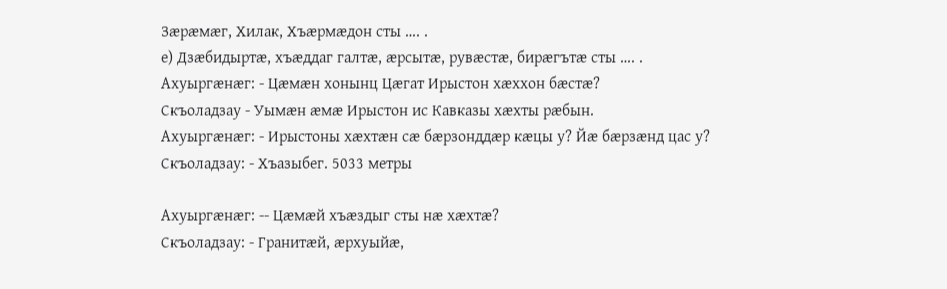Зæрæмæг, Хилак, Хъæрмæдон сты …. .
е) Дзæбидыртæ, хъæддаг галтæ, æрсытæ, рувæстæ, бирæгътæ сты …. .
Ахуыргæнæг: - Цæмæн хонынц Цæгат Ирыстон хæххон бæстæ?
Скъоладзау - Уымæн æмæ Ирыстон ис Кавказы хæхты рæбын.
Ахуыргæнæг: - Ирыстоны хæхтæн сæ бæрзонддæр кæцы у? Йæ бæрзæнд цас у?
Скъоладзау: - Хъазыбег. 5033 метры

Ахуыргæнæг: -- Цæмæй хъæздыг сты нæ хæхтæ?
Скъоладзау: - Гранитæй, æрхуыйæ,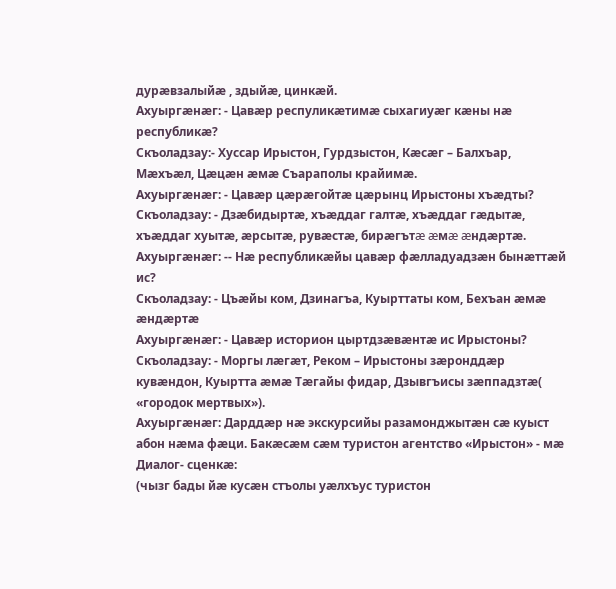дурæвзалыйæ , здыйæ, цинкæй.
Ахуыргæнæг: - Цавæр респуликæтимæ сыхагиуæг кæны нæ республикæ?
Скъоладзау:- Хуссар Ирыстон, Гурдзыстон, Кæсæг – Балхъар, Мæхъæл, Цæцæн æмæ Съараполы крайимæ.
Ахуыргæнæг: - Цавæр цæрæгойтæ цæрынц Ирыстоны хъæдты?
Скъоладзау: - Дзæбидыртæ, хъæддаг галтæ, хъæддаг гæдытæ, хъæддаг хуытæ, æрсытæ, рувæстæ, бирæгътæ æмæ æндæртæ.
Ахуыргæнæг: -- Нæ республикæйы цавæр фæлладуадзæн бынæттæй ис?
Скъоладзау: - Цъæйы ком, Дзинагъа, Куырттаты ком, Бехъан æмæ æндæртæ
Ахуыргæнæг: - Цавæр историон цыртдзæвæнтæ ис Ирыстоны?
Скъоладзау: - Моргы лæгæт, Реком – Ирыстоны зæронддæр кувæндон, Куыртта æмæ Тæгайы фидар, Дзывгъисы зæппадзтæ( «городок мертвых»).
Ахуыргæнæг: Дарддæр нæ экскурсийы разамонджытæн сæ куыст абон нæма фæци. Бакæсæм сæм туристон агентство «Ирыстон» - мæ
Диалог- сценкæ:
(чызг бады йæ кусæн стъолы уæлхъус туристон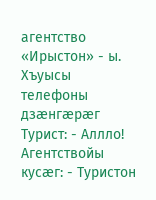агентство «Ирыстон» - ы. Хъуысы телефоны дзæнгæрæг
Турист: - Аллло!
Агентствойы кусæг: - Туристон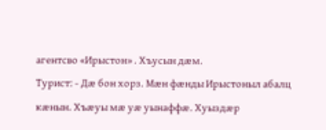агентсво «Ирыстон» . Хъусын дæм.
Турист: - Дæ бон хорз. Мæн фæнды Ирыстоныл абалц кæнын. Хъæуы мæ уæ уынаффæ. Хуыздæр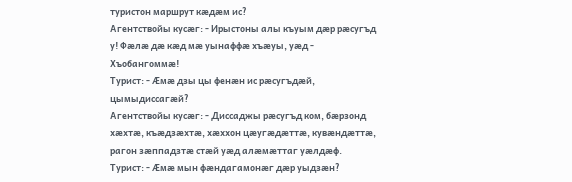туристон маршрут кæдæм ис?
Агентствойы кусæг: - Ирыстоны алы къуым дæр рæсугъд у! Фæлæ дæ кæд мæ уынаффæ хъæуы, уæд - Хъобангоммæ!
Турист: - Æмæ дзы цы фенæн ис рæсугъдæй, цымыдиссагæй?
Агентствойы кусæг: - Диссаджы рæсугъд ком, бæрзонд хæхтæ, къæдзæхтæ, хæххон цæугæдæттæ, кувæндæттæ, рагон зæппадзтæ стæй уæд алæмæттаг уæлдæф.
Турист: - Æмæ мын фæндагамонæг дæр уыдзæн?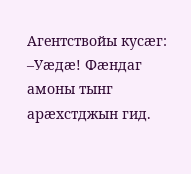Агентствойы кусæг: –Уæдæ! Фæндаг амоны тынг арæхстджын гид.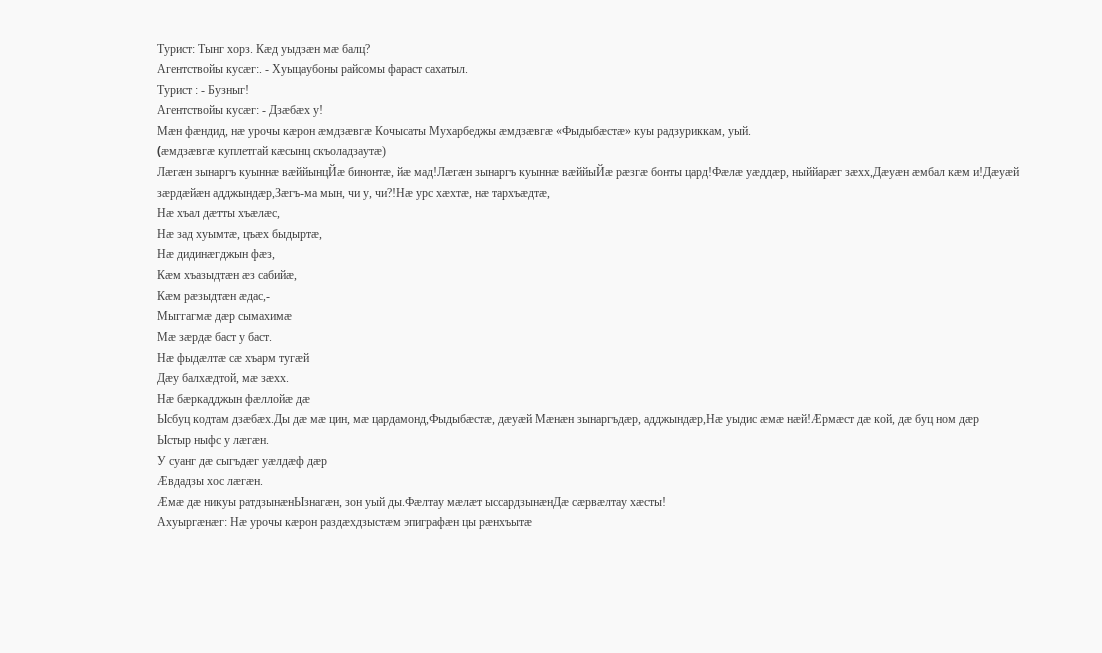Турист: Тынг хорз. Кæд уыдзæн мæ балц?
Агентствойы кусæг:. - Хуыцаубоны райсомы фараст сахатыл.
Турист : - Бузныг!
Агентствойы кусæг: - Дзæбæх у!
Мæн фæндид, нæ урочы кæрон æмдзæвгæ Кочысаты Мухарбеджы æмдзæвгæ «Фыдыбæстæ» куы радзуриккам, уый.
(æмдзæвгæ куплетгай кæсынц скъоладзаутæ)
Лæгæн зынаргъ куыннæ вæййынцЙæ бинонтæ, йæ мад!Лæгæн зынаргъ куыннæ вæййыЙæ рæзгæ бонты цард!Фæлæ уæддæр, ныййарæг зæхх,Дæуæн æмбал кæм и!Дæуæй зæрдæйæн адджындæр,Зæгъ-ма мын, чи у, чи?!Нæ урс хæхтæ, нæ тархъæдтæ,
Нæ хъал дæтты хъæлæс,
Нæ зад хуымтæ, цъæх быдыртæ,
Нæ дидинæгджын фæз,
Кæм хъазыдтæн æз сабийæ,
Кæм рæзыдтæн æдас,-
Мыггагмæ дæр сымахимæ
Мæ зæрдæ баст у баст.
Нæ фыдæлтæ сæ хъарм тугæй
Дæу балхæдтой, мæ зæхх.
Нæ бæркадджын фæллойæ дæ
Ысбуц кодтам дзæбæх.Ды дæ мæ цин, мæ цардамонд,Фыдыбæстæ, дæуæй Мæнæн зынаргъдæр, адджындæр,Нæ уыдис æмæ нæй!Æрмæст дæ кой, дæ буц ном дæр
Ыстыр ныфс у лæгæн.
У суанг дæ сыгъдæг уæлдæф дæр
Æвдадзы хос лæгæн.
Æмæ дæ никуы ратдзынæнЫзнагæн, зон уый ды.Фæлтау мæлæт ыссардзынæнДæ сæрвæлтау хæсты!
Ахуыргæнæг: Нæ урочы кæрон раздæхдзыстæм эпиграфæн цы рæнхъытæ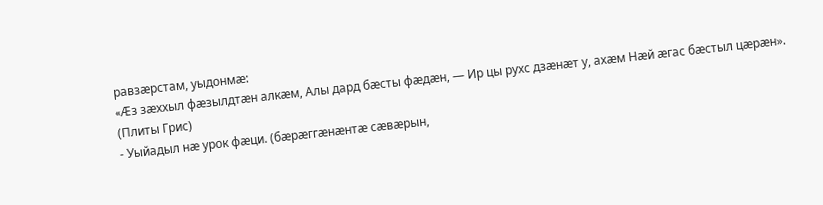равзæрстам, уыдонмæ:
«Æз зæххыл фæзылдтæн алкæм, Алы дард бæсты фæдæн, — Ир цы рухс дзæнæт у, ахæм Нæй æгас бæстыл цæрæн».
(Плиты Грис)
- Уыйадыл нæ урок фæци. (бæрæггæнæнтæ сæвæрын,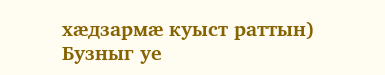хæдзармæ куыст раттын)
Бузныг уе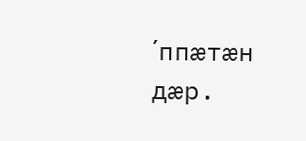΄ппæтæн дæр.